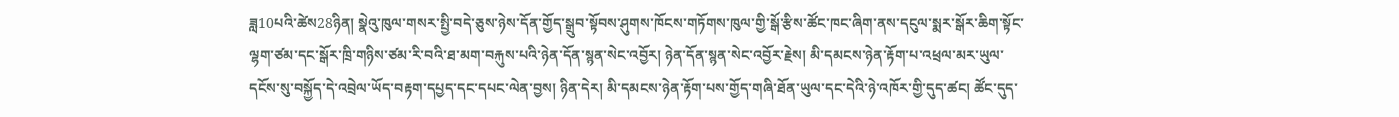ཟླ10པའི་ཚེས28ཉིན། སྣེའུ་ཁུལ་གསར་སྤྱི་བདེ་ཅུས་ཉེས་དོན་གྱོད་སྒྲུབ་སྟོབས་ཤུགས་ཁོངས་གཏོགས་ཁུལ་གྱི་སྒོ་རྩིས་ཚོང་ཁང་ཞིག་ནས་དངུལ་སྨར་སྒོར་ཆིག་སྟོང་ལྷག་ཙམ་དང་སྒོར་ཁྲི་གཉིས་ཙམ་རི་བའི་ཐ་མག་བརྐུས་པའི་ཉེན་དོན་སྙན་སེང་འབྱོར། ཉེན་དོན་སྙན་སེང་འབྱོར་རྗེས། མི་དམངས་ཉེན་རྟོག་པ་འཕྲལ་མར་ཡུལ་དངོས་སུ་བསྐྱོད་དེ་འབྲེལ་ཡོད་བརྟག་དཔྱད་དང་དཔང་ལེན་བྱས། ཉིན་དེར། མི་དམངས་ཉེན་རྟོག་པས་གྱོད་གཞི་ཐོན་ཡུལ་དང་དེའི་ཉེ་འཁོར་གྱི་དུད་ཚང། ཚོང་དུད་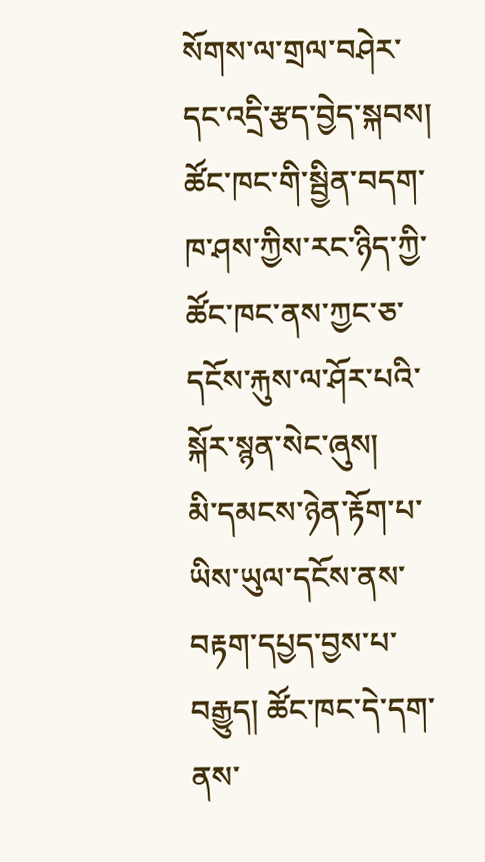སོགས་ལ་གྲལ་བཤེར་དང་འདྲི་རྩད་བྱེད་སྐབས། ཚོང་ཁང་གི་སྦྱིན་བདག་ཁ་ཤས་ཀྱིས་རང་ཉིད་ཀྱི་ཚོང་ཁང་ནས་ཀྱང་ཅ་དངོས་རྐུས་ལ་ཤོར་པའི་སྐོར་སྙན་སེང་ཞུས།
མི་དམངས་ཉེན་རྟོག་པ་ཡིས་ཡུལ་དངོས་ནས་བརྟག་དཔྱད་བྱས་པ་བརྒྱུད། ཚོང་ཁང་དེ་དག་ནས་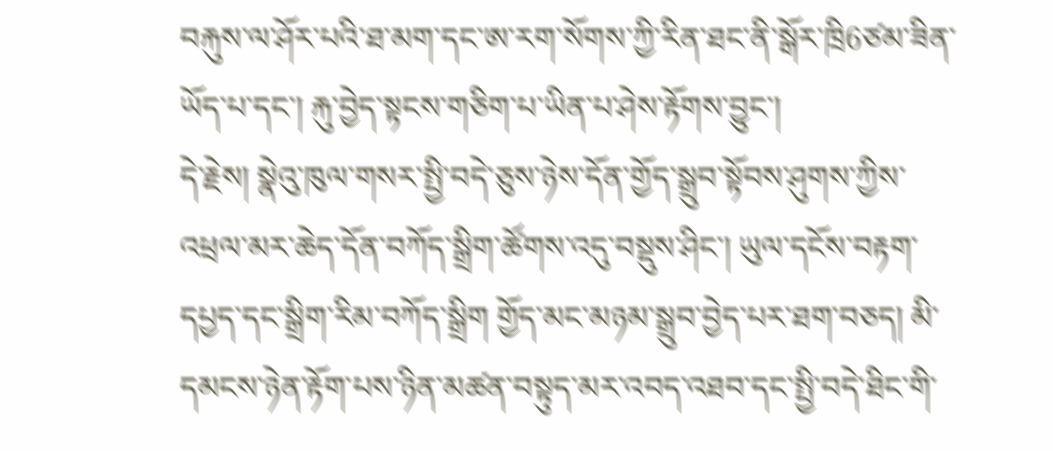བརྐུས་ལ་ཤོར་པའི་ཐ་མག་དང་ཨ་རག་སོགས་ཀྱི་རིན་ཐང་ནི་སྒོར་ཁྲི6ཙམ་ཟིན་ཡོད་པ་དང་། རྐུ་བྱེད་སྟངས་གཅིག་པ་ཡིན་པ་ཤེས་རྟོགས་བྱུང་།
དེ་རྗེས། སྣེའུ་ཁུལ་གསར་སྤྱི་བདེ་ཅུས་ཉེས་དོན་གྱོད་སྒྲུབ་སྟོབས་ཤུགས་ཀྱིས་འཕྲལ་མར་ཆེད་དོན་བཀོད་སྒྲིག་ཚོགས་འདུ་བསྡུས་ཤིང་། ཡུལ་དངོས་བརྟག་དཔྱད་དང་སྒྲིག་རིམ་བཀོད་སྒྲིག གྱོད་མང་མཉམ་སྒྲུབ་བྱེད་པར་ཐག་བཅད། མི་དམངས་ཉེན་རྟོག་པས་ཉིན་མཚན་བསྟུད་མར་འབད་འཐབ་དང་སྤྱི་བདེ་ཐིང་གི་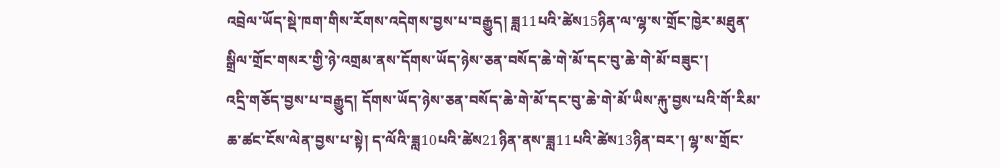འབྲེལ་ཡོད་སྡེ་ཁག་གིས་རོགས་འདེགས་བྱས་པ་བརྒྱུད། ཟླ11པའི་ཚེས15ཉིན་ལ་ལྷ་ས་གྲོང་ཁྱེར་མཐུན་སྒྲིལ་གྲོང་གསར་གྱི་ཉེ་འགྲམ་ནས་དོགས་ཡོད་ཉེས་ཅན་བསོད་ཆེ་གེ་མོ་དང་བུ་ཆེ་གེ་མོ་བཟུང་།
འདྲི་གཅོད་བྱས་པ་བརྒྱུད། དོགས་ཡོད་ཉེས་ཅན་བསོད་ཆེ་གེ་མོ་དང་བུ་ཆེ་གེ་མོ་ཡིས་རྐུ་བྱས་པའི་གོ་རིམ་ཆ་ཚང་ངོས་ལེན་བྱས་པ་སྟེ། ད་ལོའི་ཟླ10པའི་ཚེས21ཉིན་ནས་ཟླ11པའི་ཚེས13ཉིན་བར་། ལྷ་ས་གྲོང་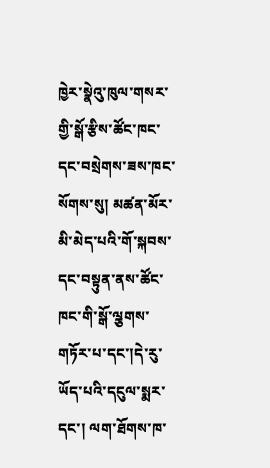ཁྱེར་སྣེའུ་ཁུལ་གསར་གྱི་སྒོ་རྩིས་ཚོང་ཁང་དང་བསྲེགས་ཟས་ཁང་སོགས་སུ། མཚན་མོར་མི་མེད་པའི་གོ་སྐབས་དང་བསྟུན་ནས་ཚོང་ཁང་གི་སྒོ་ལྕགས་གཏོར་པ་དང་།དེ་རུ་ཡོད་པའི་དངུལ་སྨར་དང་། ལག་ཐོགས་ཁ་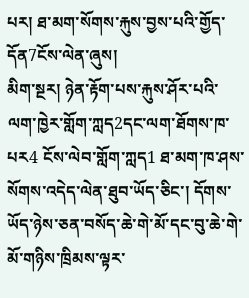པར། ཐ་མག་སོགས་རྐུས་བྱས་པའི་གྱོད་དོན7ངོས་ལེན་ཞུས།
མིག་སྔར། ཉེན་རྟོག་པས་རྐུས་ཤོར་པའི་ལག་ཁྱེར་གློག་ཀླད2དང་ལག་ཐོགས་ཁ་པར4 ངོས་ལེབ་གློག་ཀླད1 ཐ་མག་ཁ་ཤས་སོགས་འདེད་ལེན་ཐུབ་ཡོད་ཅིང་། དོགས་ཡོད་ཉེས་ཅན་བསོད་ཆེ་གེ་མོ་དང་བུ་ཆེ་གེ་མོ་གཉིས་ཁྲིམས་ལྟར་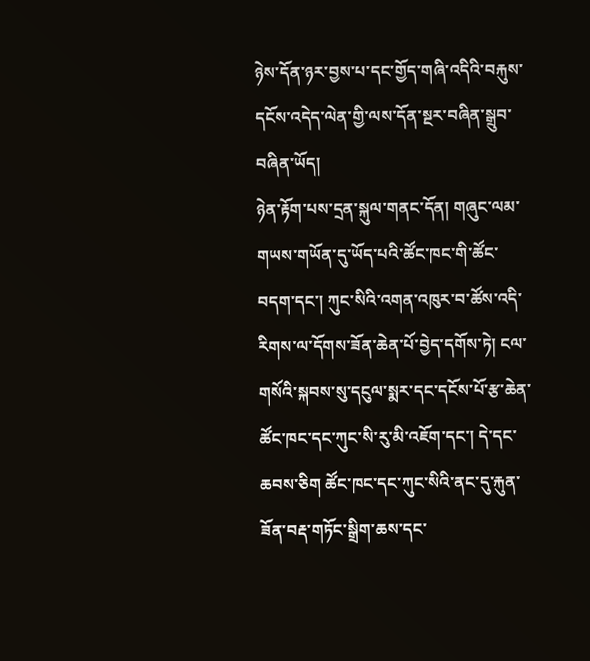ཉེས་དོན་ཉར་བྱས་པ་དང་གྱོད་གཞི་འདིའི་བརྐུས་དངོས་འདེད་ལེན་གྱི་ལས་དོན་སྔར་བཞིན་སྒྲུབ་བཞིན་ཡོད།
ཉེན་རྟོག་པས་དྲན་སྐུལ་གནང་དོན། གཞུང་ལམ་གཡས་གཡོན་དུ་ཡོད་པའི་ཚོང་ཁང་གི་ཚོང་བདག་དང་། ཀུང་སིའི་འགན་འཁུར་བ་ཚོས་འདི་རིགས་ལ་དོགས་ཟོན་ཆེན་པོ་བྱེད་དགོས་ཏེ། ངལ་གསོའི་སྐབས་སུ་དངུལ་སྨར་དང་དངོས་པོ་རྩ་ཆེན་ཚོང་ཁང་དང་ཀུང་སི་རུ་མི་འཇོག་དང་། དེ་དང་ཆབས་ཅིག ཚོང་ཁང་དང་ཀུང་སིའི་ནང་དུ་རྐུན་ཟོན་བརྡ་གཏོང་སྒྲིག་ཆས་དང་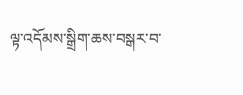ལྟ་འདོམས་སྒྲིག་ཆས་བསྒར་བ་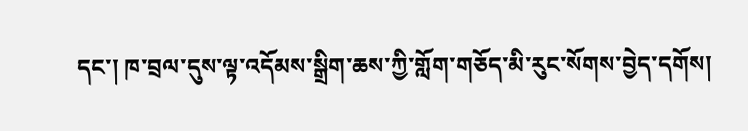དང་། ཁ་བྲལ་དུས་ལྟ་འདོམས་སྒྲིག་ཆས་ཀྱི་གློག་གཅོད་མི་རུང་སོགས་བྱེད་དགོས།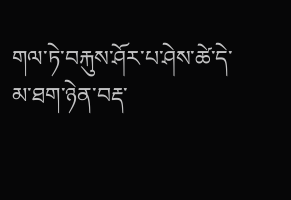གལ་ཏེ་བརྐུས་ཤོར་པ་ཤེས་ཚེ་དེ་མ་ཐག་ཉེན་བརྡ་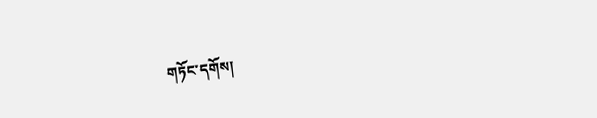གཏོང་དགོས།